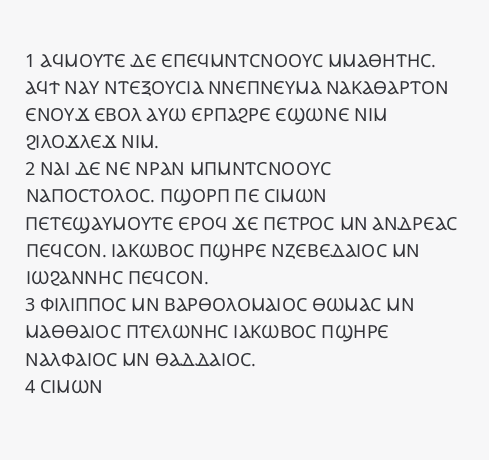1 ⲀϤⲘⲞⲨⲦⲈ ⲆⲈ ⲈⲠⲈϤⲘⲚⲦⲤⲚⲞⲞⲨⲤ ⲘⲘⲀⲐⲎⲦⲎⲤ. ⲀϤϮ ⲚⲀⲨ ⲚⲦⲈⲜⲞⲨⲤⲒⲀ ⲚⲚⲈⲠⲚⲈⲨⲘⲀ ⲚⲀⲔⲀⲐⲀⲢⲦⲞⲚ ⲈⲚⲞⲨϪ ⲈⲂⲞⲖ ⲀⲨⲰ ⲈⲢⲠⲀϨⲢⲈ ⲈϢⲰⲚⲈ ⲚⲒⲘ ϨⲒⲖⲞϪⲖⲈϪ ⲚⲒⲘ.
2 ⲚⲀⲒ ⲆⲈ ⲚⲈ ⲚⲢⲀⲚ ⲘⲠⲘⲚⲦⲤⲚⲞⲞⲨⲤ ⲚⲀⲠⲞⲤⲦⲞⲖⲞⲤ. ⲠϢⲞⲢⲠ ⲠⲈ ⲤⲒⲘⲰⲚ ⲠⲈⲦⲈϢⲀⲨⲘⲞⲨⲦⲈ ⲈⲢⲞϤ ϪⲈ ⲠⲈⲦⲢⲞⲤ ⲘⲚ ⲀⲚⲆⲢⲈⲀⲤ ⲠⲈϤⲤⲞⲚ. ⲒⲀⲔⲰⲂⲞⲤ ⲠϢⲎⲢⲈ ⲚⲌⲈⲂⲈⲆⲀⲒⲞⲤ ⲘⲚ ⲒⲰϨⲀⲚⲚⲎⲤ ⲠⲈϤⲤⲞⲚ.
3 ⲪⲒⲖⲒⲠⲠⲞⲤ ⲘⲚ ⲂⲀⲢⲐⲞⲖⲞⲘⲀⲒⲞⲤ ⲐⲰⲘⲀⲤ ⲘⲚ ⲘⲀⲐⲐⲀⲒⲞⲤ ⲠⲦⲈⲖⲰⲚⲎⲤ ⲒⲀⲔⲰⲂⲞⲤ ⲠϢⲎⲢⲈ ⲚⲀⲖⲪⲀⲒⲞⲤ ⲘⲚ ⲐⲀⲆⲆⲀⲒⲞⲤ.
4 ⲤⲒⲘⲰⲚ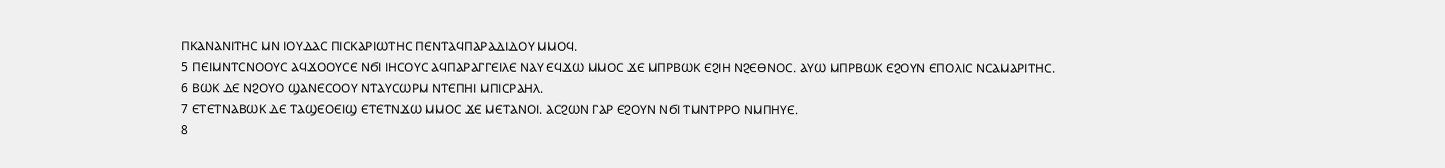ⲠⲔⲀⲚⲀⲚⲒⲦⲎⲤ ⲘⲚ ⲒⲞⲨⲆⲀⲤ ⲠⲒⲤⲔⲀⲢⲒⲰⲦⲎⲤ ⲠⲈⲚⲦⲀϤⲠⲀⲢⲀⲆⲒⲆⲞⲨ ⲘⲘⲞϤ.
5 ⲠⲈⲒⲘⲚⲦⲤⲚⲞⲞⲨⲤ ⲀϤϪⲞⲞⲨⲤⲈ ⲚϬⲒ ⲒⲎⲤⲞⲨⲤ ⲀϤⲠⲀⲢⲀⲄⲄⲈⲒⲖⲈ ⲚⲀⲨ ⲈϤϪⲰ ⲘⲘⲞⲤ ϪⲈ ⲘⲠⲢⲂⲰⲔ ⲈϨⲒⲎ ⲚϨⲈⲐⲚⲞⲤ. ⲀⲨⲰ ⲘⲠⲢⲂⲰⲔ ⲈϨⲞⲨⲚ ⲈⲠⲞⲖⲒⲤ ⲚⲤⲀⲘⲀⲢⲒⲦⲎⲤ.
6 ⲂⲰⲔ ⲆⲈ ⲚϨⲞⲨⲞ ϢⲀⲚⲈⲤⲞⲞⲨ ⲚⲦⲀⲨⲤⲰⲢⲘ ⲚⲦⲈⲠⲎⲒ ⲘⲠⲒⲤⲢⲀⲎⲖ.
7 ⲈⲦⲈⲦⲚⲀⲂⲰⲔ ⲆⲈ ⲦⲀϢⲈⲞⲈⲒϢ ⲈⲦⲈⲦⲚϪⲰ ⲘⲘⲞⲤ ϪⲈ ⲘⲈⲦⲀⲚⲞⲒ. ⲀⲤϨⲰⲚ ⲄⲀⲢ ⲈϨⲞⲨⲚ ⲚϬⲒ ⲦⲘⲚⲦⲢⲢⲞ ⲚⲘⲠⲎⲨⲈ.
8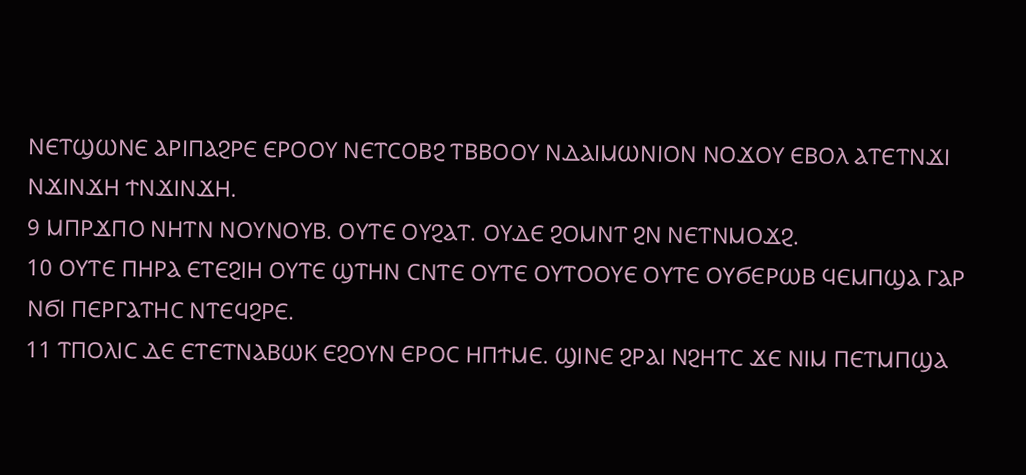ⲚⲈⲦϢⲰⲚⲈ ⲀⲢⲒⲠⲀϨⲢⲈ ⲈⲢⲞⲞⲨ ⲚⲈⲦⲤⲞⲂϨ ⲦⲂⲂⲞⲞⲨ ⲚⲆⲀⲒⲘⲰⲚⲒⲞⲚ ⲚⲞϪⲞⲨ ⲈⲂⲞⲖ ⲀⲦⲈⲦⲚϪⲒ ⲚϪⲒⲚϪⲎ ϮⲚϪⲒⲚϪⲎ.
9 ⲘⲠⲢϪⲠⲞ ⲚⲎⲦⲚ ⲚⲞⲨⲚⲞⲨⲂ. ⲞⲨⲦⲈ ⲞⲨϨⲀⲦ. ⲞⲨⲆⲈ ϨⲞⲘⲚⲦ ϨⲚ ⲚⲈⲦⲚⲘⲞϪϨ.
10 ⲞⲨⲦⲈ ⲠⲎⲢⲀ ⲈⲦⲈϨⲒⲎ ⲞⲨⲦⲈ ϢⲦⲎⲚ ⲤⲚⲦⲈ ⲞⲨⲦⲈ ⲞⲨⲦⲞⲞⲨⲈ ⲞⲨⲦⲈ ⲞⲨϬⲈⲢⲰⲂ ϤⲈⲘⲠϢⲀ ⲄⲀⲢ ⲚϬⲒ ⲠⲈⲢⲄⲀⲦⲎⲤ ⲚⲦⲈϤϨⲢⲈ.
11 ⲦⲠⲞⲖⲒⲤ ⲆⲈ ⲈⲦⲈⲦⲚⲀⲂⲰⲔ ⲈϨⲞⲨⲚ ⲈⲢⲞⲤ ⲎⲠϮⲘⲈ. ϢⲒⲚⲈ ϨⲢⲀⲒ ⲚϨⲎⲦⲤ ϪⲈ ⲚⲒⲘ ⲠⲈⲦⲘⲠϢⲀ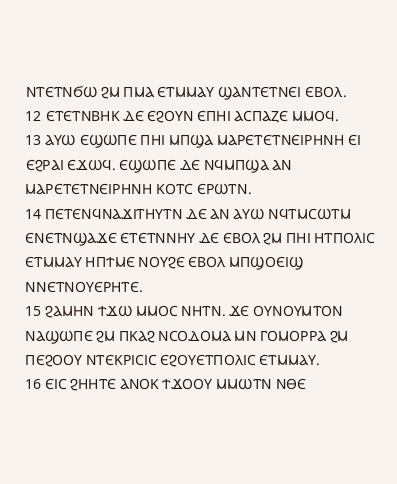ⲚⲦⲈⲦⲚϬⲰ ϨⲘ ⲠⲘⲀ ⲈⲦⲘⲘⲀⲨ ϢⲀⲚⲦⲈⲦⲚⲈⲒ ⲈⲂⲞⲖ.
12 ⲈⲦⲈⲦⲚⲂⲎⲔ ⲆⲈ ⲈϨⲞⲨⲚ ⲈⲠⲎⲒ ⲀⲤⲠⲀⲌⲈ ⲘⲘⲞϤ.
13 ⲀⲨⲰ ⲈϢⲰⲠⲈ ⲠⲎⲒ ⲘⲠϢⲀ ⲘⲀⲢⲈⲦⲈⲦⲚⲈⲒⲢⲎⲚⲎ ⲈⲒ ⲈϨⲢⲀⲒ ⲈϪⲰϤ. ⲈϢⲰⲠⲈ ⲆⲈ ⲚϤⲘⲠϢⲀ ⲀⲚ ⲘⲀⲢⲈⲦⲈⲦⲚⲈⲒⲢⲎⲚⲎ ⲔⲞⲦⲤ ⲈⲢⲰⲦⲚ.
14 ⲠⲈⲦⲈⲚϤⲚⲀϪⲒⲦⲎⲨⲦⲚ ⲆⲈ ⲀⲚ ⲀⲨⲰ ⲚϤⲦⲘⲤⲰⲦⲘ ⲈⲚⲈⲦⲚϢⲀϪⲈ ⲈⲦⲈⲦⲚⲚⲎⲨ ⲆⲈ ⲈⲂⲞⲖ ϨⲘ ⲠⲎⲒ ⲎⲦⲠⲞⲖⲒⲤ ⲈⲦⲘⲘⲀⲨ ⲎⲠϮⲘⲈ ⲚⲞⲨϨⲈ ⲈⲂⲞⲖ ⲘⲠϢⲞⲈⲒϢ ⲚⲚⲈⲦⲚⲞⲨⲈⲢⲎⲦⲈ.
15 ϨⲀⲘⲎⲚ ϮϪⲰ ⲘⲘⲞⲤ ⲚⲎⲦⲚ. ϪⲈ ⲞⲨⲚⲞⲨⲘⲦⲞⲚ ⲚⲀϢⲰⲠⲈ ϨⲘ ⲠⲔⲀϨ ⲚⲤⲞⲆⲞⲘⲀ ⲘⲚ ⲄⲞⲘⲞⲢⲢⲀ ϨⲘ ⲠⲈϨⲞⲞⲨ ⲚⲦⲈⲔⲢⲒⲤⲒⲤ ⲈϨⲞⲨⲈⲦⲠⲞⲖⲒⲤ ⲈⲦⲘⲘⲀⲨ.
16 ⲈⲒⲤ ϨⲎⲎⲦⲈ ⲀⲚⲞⲔ ϮϪⲞⲞⲨ ⲘⲘⲰⲦⲚ ⲚⲐⲈ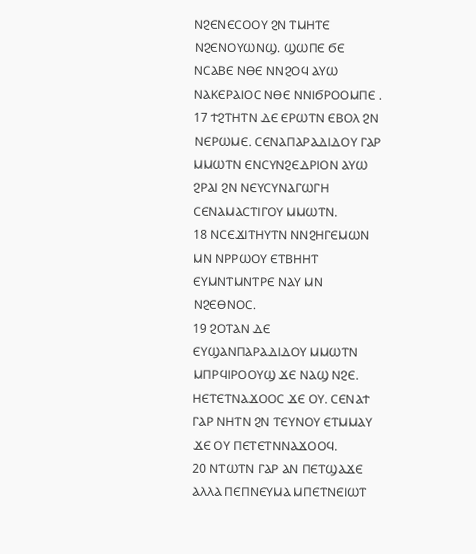ⲚϨⲈⲚⲈⲤⲞⲞⲨ ϨⲚ ⲦⲘⲎⲦⲈ ⲚϨⲈⲚⲞⲨⲰⲚϢ. ϢⲰⲠⲈ ϬⲈ ⲚⲤⲀⲂⲈ ⲚⲐⲈ ⲚⲚϨⲞϤ ⲀⲨⲰ ⲚⲀⲔⲈⲢⲀⲒⲞⲤ ⲚⲐⲈ ⲚⲚⲒϬⲢⲞⲞⲘⲠⲈ .
17 ϮϨⲦⲎⲦⲚ ⲆⲈ ⲈⲢⲰⲦⲚ ⲈⲂⲞⲖ ϨⲚ ⲚⲈⲢⲰⲘⲈ. ⲤⲈⲚⲀⲠⲀⲢⲀⲆⲒⲆⲞⲨ ⲄⲀⲢ ⲘⲘⲰⲦⲚ ⲈⲚⲤⲨⲚϨⲈⲆⲢⲒⲞⲚ ⲀⲨⲰ ϨⲢⲀⲒ ϨⲚ ⲚⲈⲨⲤⲨⲚⲀⲄⲰⲄⲎ ⲤⲈⲚⲀⲘⲀⲤⲦⲒⲄⲞⲨ ⲘⲘⲰⲦⲚ.
18 ⲚⲤⲈϪⲒⲦⲎⲨⲦⲚ ⲚⲚϨⲎⲄⲈⲘⲰⲚ ⲘⲚ ⲚⲢⲢⲰⲞⲨ ⲈⲦⲂⲎⲎⲦ ⲈⲨⲘⲚⲦⲘⲚⲦⲢⲈ ⲚⲀⲨ ⲘⲚ ⲚϨⲈⲐⲚⲞⲤ.
19 ϨⲞⲦⲀⲚ ⲆⲈ ⲈⲨϢⲀⲚⲠⲀⲢⲀⲆⲒⲆⲞⲨ ⲘⲘⲰⲦⲚ ⲘⲠⲢϤⲒⲢⲞⲞⲨϢ ϪⲈ ⲚⲀϢ ⲚϨⲈ. ⲎⲈⲦⲈⲦⲚⲀϪⲞⲞⲤ ϪⲈ ⲞⲨ. ⲤⲈⲚⲀϮ ⲄⲀⲢ ⲚⲎⲦⲚ ϨⲚ ⲦⲈⲨⲚⲞⲨ ⲈⲦⲘⲘⲀⲨ ϪⲈ ⲞⲨ ⲠⲈⲦⲈⲦⲚⲚⲀϪⲞⲞϤ.
20 ⲚⲦⲰⲦⲚ ⲄⲀⲢ ⲀⲚ ⲠⲈⲦϢⲀϪⲈ ⲀⲖⲖⲀ ⲠⲈⲠⲚⲈⲨⲘⲀ ⲘⲠⲈⲦⲚⲈⲒⲰⲦ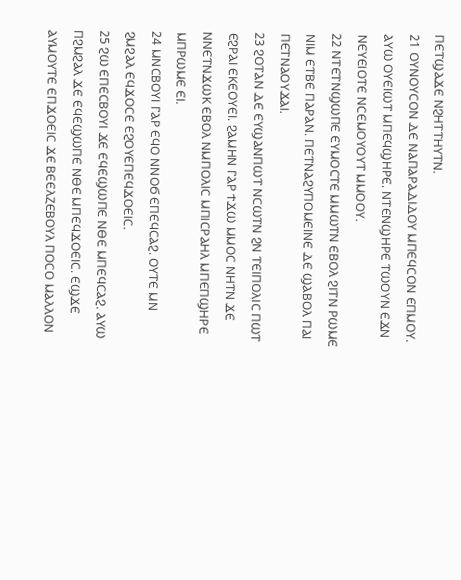ⲠⲈⲦϢⲀϪⲈ ⲚϨⲎⲦⲦⲎⲨⲦⲚ.
21 ⲞⲨⲚⲞⲨⲤⲞⲚ ⲆⲈ ⲚⲀⲠⲀⲢⲀⲆⲒⲆⲞⲨ ⲘⲠⲈϤⲤⲞⲚ ⲈⲠⲘⲞⲨ. ⲀⲨⲰ ⲞⲨⲈⲒⲰⲦ ⲘⲠⲈϤϢⲎⲢⲈ. ⲚⲦⲈⲚϢⲎⲢⲈ ⲦⲰⲞⲨⲚ ⲈϪⲚ ⲚⲈⲨⲈⲒⲞⲦⲈ ⲚⲤⲈⲘⲞⲨⲞⲨⲦ ⲘⲘⲞⲞⲨ.
22 ⲚⲦⲈⲦⲚϢⲰⲠⲈ ⲈⲨⲘⲞⲤⲦⲈ ⲘⲘⲰⲦⲚ ⲈⲂⲞⲖ ϨⲒⲦⲚ ⲢⲰⲘⲈ ⲚⲒⲘ ⲈⲦⲂⲈ ⲠⲀⲢⲀⲚ. ⲠⲈⲦⲚⲀϨⲨⲠⲞⲘⲈⲒⲚⲈ ⲆⲈ ϢⲀⲂⲞⲖ ⲠⲀⲒ ⲠⲈⲦⲚⲀⲞⲨϪⲀⲒ.
23 ϨⲞⲦⲀⲚ ⲆⲈ ⲈⲨϢⲀⲚⲠⲰⲦ ⲚⲤⲰⲦⲚ ϨⲚ ⲦⲈⲒⲠⲞⲖⲒⲤ ⲠⲰⲦ ⲈϨⲢⲀⲒ ⲈⲔⲈⲞⲨⲈⲒ. ϨⲀⲘⲎⲚ ⲄⲀⲢ ϮϪⲰ ⲘⲘⲞⲤ ⲚⲎⲦⲚ ϪⲈ ⲚⲚⲈⲦⲚϪⲰⲔ ⲈⲂⲞⲖ ⲚⲘⲠⲞⲖⲒⲤ ⲘⲠⲒⲤⲢⲀⲎⲖ ⲘⲠⲈⲠϢⲎⲢⲈ ⲘⲠⲢⲰⲘⲈ ⲈⲒ.
24 ⲘⲚⲤⲂⲞⲨⲒ ⲄⲀⲢ ⲈϤⲞ ⲚⲚⲞϬ ⲈⲠⲈϤⲤⲀϨ. ⲞⲨⲦⲈ ⲘⲚ ϨⲘϨⲀⲖ ⲈϤϪⲞⲤⲈ ⲈϨⲞⲨⲈⲠⲈϤϪⲞⲈⲒⲤ.
25 ϨⲰ ⲈⲠⲈⲤⲂⲞⲨⲒ ϪⲈ ⲈϤⲈϢⲰⲠⲈ ⲚⲐⲈ ⲘⲠⲈϤⲤⲀϨ. ⲀⲨⲰ ⲠϨⲘϨⲀⲖ ϪⲈ ⲈϤⲈϢⲰⲠⲈ ⲚⲐⲈ ⲘⲠⲈϤϪⲞⲈⲒⲤ. ⲈϢϪⲈ ⲀⲨⲘⲞⲨⲦⲈ ⲈⲠϪⲞⲈⲒⲤ ϪⲈ ⲂⲈⲈⲖⲌⲈⲂⲞⲨⲖ ⲠⲞⲤⲞ ⲘⲀⲖⲖⲞⲚ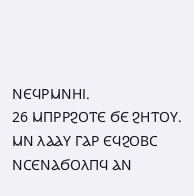ⲚⲈϤⲢⲘⲚⲎⲒ.
26 ⲘⲠⲢⲢϨⲞⲦⲈ ϬⲈ ϨⲎⲦⲞⲨ. ⲘⲚ ⲖⲀⲀⲨ ⲄⲀⲢ ⲈϤϨⲞⲂⲤ ⲚⲤⲈⲚⲀϬⲞⲖⲠϤ ⲀⲚ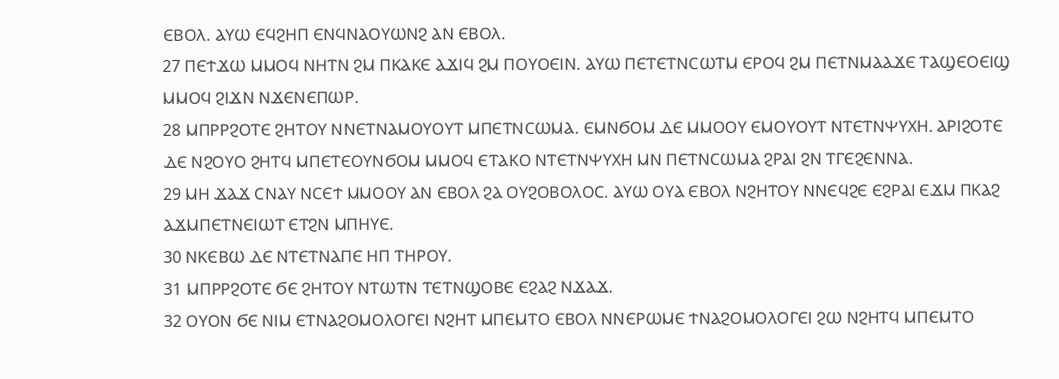ⲈⲂⲞⲖ. ⲀⲨⲰ ⲈϤϨⲎⲠ ⲈⲚϤⲚⲀⲞⲨⲰⲚϨ ⲀⲚ ⲈⲂⲞⲖ.
27 ⲠⲈϮϪⲰ ⲘⲘⲞϤ ⲚⲎⲦⲚ ϨⲘ ⲠⲔⲀⲔⲈ ⲀϪⲒϤ ϨⲘ ⲠⲞⲨⲞⲈⲒⲚ. ⲀⲨⲰ ⲠⲈⲦⲈⲦⲚⲤⲰⲦⲘ ⲈⲢⲞϤ ϨⲘ ⲠⲈⲦⲚⲘⲀⲀϪⲈ ⲦⲀϢⲈⲞⲈⲒϢ ⲘⲘⲞϤ ϨⲒϪⲚ ⲚϪⲈⲚⲈⲠⲰⲢ.
28 ⲘⲠⲢⲢϨⲞⲦⲈ ϨⲎⲦⲞⲨ ⲚⲚⲈⲦⲚⲀⲘⲞⲨⲞⲨⲦ ⲘⲠⲈⲦⲚⲤⲰⲘⲀ. ⲈⲘⲚϬⲞⲘ ⲆⲈ ⲘⲘⲞⲞⲨ ⲈⲘⲞⲨⲞⲨⲦ ⲚⲦⲈⲦⲚⲮⲨⲬⲎ. ⲀⲢⲒϨⲞⲦⲈ ⲆⲈ ⲚϨⲞⲨⲞ ϨⲎⲦϤ ⲘⲠⲈⲦⲈⲞⲨⲚϬⲞⲘ ⲘⲘⲞϤ ⲈⲦⲀⲔⲞ ⲚⲦⲈⲦⲚⲮⲨⲬⲎ ⲘⲚ ⲠⲈⲦⲚⲤⲰⲘⲀ ϨⲢⲀⲒ ϨⲚ ⲦⲄⲈϨⲈⲚⲚⲀ.
29 ⲘⲎ ϪⲀϪ ⲤⲚⲀⲨ ⲚⲤⲈϮ ⲘⲘⲞⲞⲨ ⲀⲚ ⲈⲂⲞⲖ ϨⲀ ⲞⲨϨⲞⲂⲞⲖⲞⲤ. ⲀⲨⲰ ⲞⲨⲀ ⲈⲂⲞⲖ ⲚϨⲎⲦⲞⲨ ⲚⲚⲈϤϨⲈ ⲈϨⲢⲀⲒ ⲈϪⲘ ⲠⲔⲀϨ ⲀϪⲘⲠⲈⲦⲚⲈⲒⲰⲦ ⲈⲦϨⲚ ⲘⲠⲎⲨⲈ.
30 ⲚⲔⲈⲂⲰ ⲆⲈ ⲚⲦⲈⲦⲚⲀⲠⲈ ⲎⲠ ⲦⲎⲢⲞⲨ.
31 ⲘⲠⲢⲢϨⲞⲦⲈ ϬⲈ ϨⲎⲦⲞⲨ ⲚⲦⲰⲦⲚ ⲦⲈⲦⲚϢⲞⲂⲈ ⲈϨⲀϨ ⲚϪⲀϪ.
32 ⲞⲨⲞⲚ ϬⲈ ⲚⲒⲘ ⲈⲦⲚⲀϨⲞⲘⲞⲖⲞⲄⲈⲒ ⲚϨⲎⲦ ⲘⲠⲈⲘⲦⲞ ⲈⲂⲞⲖ ⲚⲚⲈⲢⲰⲘⲈ ϮⲚⲀϨⲞⲘⲞⲖⲞⲄⲈⲒ ϨⲰ ⲚϨⲎⲦϤ ⲘⲠⲈⲘⲦⲞ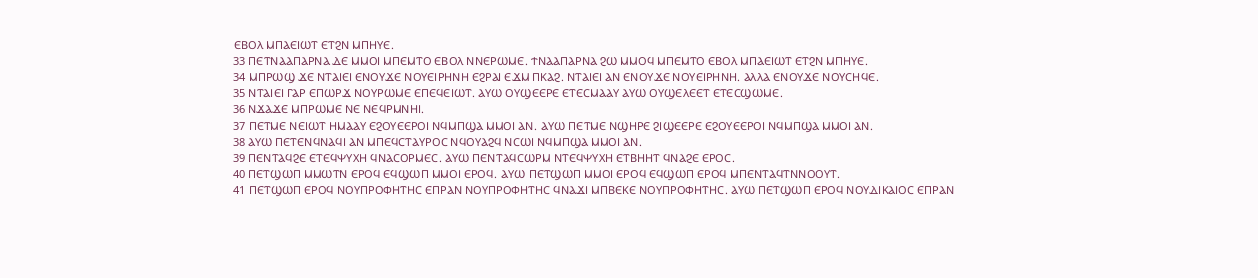ⲈⲂⲞⲖ ⲘⲠⲀⲈⲒⲰⲦ ⲈⲦϨⲚ ⲘⲠⲎⲨⲈ.
33 ⲠⲈⲦⲚⲀⲀⲠⲀⲢⲚⲀ ⲆⲈ ⲘⲘⲞⲒ ⲘⲠⲈⲘⲦⲞ ⲈⲂⲞⲖ ⲚⲚⲈⲢⲰⲘⲈ. ϮⲚⲀⲀⲠⲀⲢⲚⲀ ϨⲰ ⲘⲘⲞϤ ⲘⲠⲈⲘⲦⲞ ⲈⲂⲞⲖ ⲘⲠⲀⲈⲒⲰⲦ ⲈⲦϨⲚ ⲘⲠⲎⲨⲈ.
34 ⲘⲠⲢⲰϢ ϪⲈ ⲚⲦⲀⲒⲈⲒ ⲈⲚⲞⲨϪⲈ ⲚⲞⲨⲈⲒⲢⲎⲚⲎ ⲈϨⲢⲀⲒ ⲈϪⲘ ⲠⲔⲀϨ. ⲚⲦⲀⲒⲈⲒ ⲀⲚ ⲈⲚⲞⲨϪⲈ ⲚⲞⲨⲈⲒⲢⲎⲚⲎ. ⲀⲖⲖⲀ ⲈⲚⲞⲨϪⲈ ⲚⲞⲨⲤⲎϤⲈ.
35 ⲚⲦⲀⲒⲈⲒ ⲄⲀⲢ ⲈⲠⲰⲢϪ ⲚⲞⲨⲢⲰⲘⲈ ⲈⲠⲈϤⲈⲒⲰⲦ. ⲀⲨⲰ ⲞⲨϢⲈⲈⲢⲈ ⲈⲦⲈⲤⲘⲀⲀⲨ ⲀⲨⲰ ⲞⲨϢⲈⲖⲈⲈⲦ ⲈⲦⲈⲤϢⲰⲘⲈ.
36 ⲚϪⲀϪⲈ ⲘⲠⲢⲰⲘⲈ ⲚⲈ ⲚⲈϤⲢⲘⲚⲎⲒ.
37 ⲠⲈⲦⲘⲈ ⲚⲈⲒⲰⲦ ⲎⲘⲀⲀⲨ ⲈϨⲞⲨⲈⲈⲢⲞⲒ ⲚϤⲘⲠϢⲀ ⲘⲘⲞⲒ ⲀⲚ. ⲀⲨⲰ ⲠⲈⲦⲘⲈ ⲚϢⲎⲢⲈ ϨⲒϢⲈⲈⲢⲈ ⲈϨⲞⲨⲈⲈⲢⲞⲒ ⲚϤⲘⲠϢⲀ ⲘⲘⲞⲒ ⲀⲚ.
38 ⲀⲨⲰ ⲠⲈⲦⲈⲚϤⲚⲀϤⲒ ⲀⲚ ⲘⲠⲈϤⲤⲦⲀⲨⲢⲞⲤ ⲚϤⲞⲨⲀϨϤ ⲚⲤⲰⲒ ⲚϤⲘⲠϢⲀ ⲘⲘⲞⲒ ⲀⲚ.
39 ⲠⲈⲚⲦⲀϤϨⲈ ⲈⲦⲈϤⲮⲨⲬⲎ ϤⲚⲀⲤⲞⲢⲘⲈⲤ. ⲀⲨⲰ ⲠⲈⲚⲦⲀϤⲤⲰⲢⲘ ⲚⲦⲈϤⲮⲨⲬⲎ ⲈⲦⲂⲎⲎⲦ ϤⲚⲀϨⲈ ⲈⲢⲞⲤ.
40 ⲠⲈⲦϢⲰⲠ ⲘⲘⲰⲦⲚ ⲈⲢⲞϤ ⲈϤϢⲰⲠ ⲘⲘⲞⲒ ⲈⲢⲞϤ. ⲀⲨⲰ ⲠⲈⲦϢⲰⲠ ⲘⲘⲞⲒ ⲈⲢⲞϤ ⲈϤϢⲰⲠ ⲈⲢⲞϤ ⲘⲠⲈⲚⲦⲀϤⲦⲚⲚⲞⲞⲨⲦ.
41 ⲠⲈⲦϢⲰⲠ ⲈⲢⲞϤ ⲚⲞⲨⲠⲢⲞⲪⲎⲦⲎⲤ ⲈⲠⲢⲀⲚ ⲚⲞⲨⲠⲢⲞⲪⲎⲦⲎⲤ ϤⲚⲀϪⲒ ⲘⲠⲂⲈⲔⲈ ⲚⲞⲨⲠⲢⲞⲪⲎⲦⲎⲤ. ⲀⲨⲰ ⲠⲈⲦϢⲰⲠ ⲈⲢⲞϤ ⲚⲞⲨⲆⲒⲔⲀⲒⲞⲤ ⲈⲠⲢⲀⲚ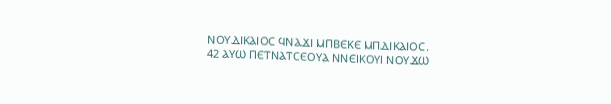ⲚⲞⲨⲆⲒⲔⲀⲒⲞⲤ ϤⲚⲀϪⲒ ⲘⲠⲂⲈⲔⲈ ⲘⲠⲆⲒⲔⲀⲒⲞⲤ.
42 ⲀⲨⲰ ⲠⲈⲦⲚⲀⲦⲤⲈⲞⲨⲀ ⲚⲚⲈⲒⲔⲞⲨⲒ ⲚⲞⲨϪⲰ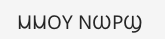ⲘⲘⲞⲨ ⲚⲰⲢϢ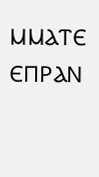ⲘⲘⲀⲦⲈ ⲈⲠⲢⲀⲚ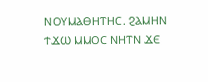ⲚⲞⲨⲘⲀⲐⲎⲦⲎⲤ. ϨⲀⲘⲎⲚ ϮϪⲰ ⲘⲘⲞⲤ ⲚⲎⲦⲚ ϪⲈ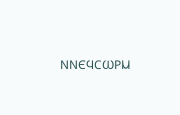ⲚⲚⲈϤⲤⲰⲢⲘ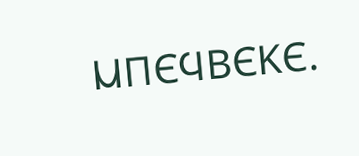ⲘⲠⲈϤⲂⲈⲔⲈ.